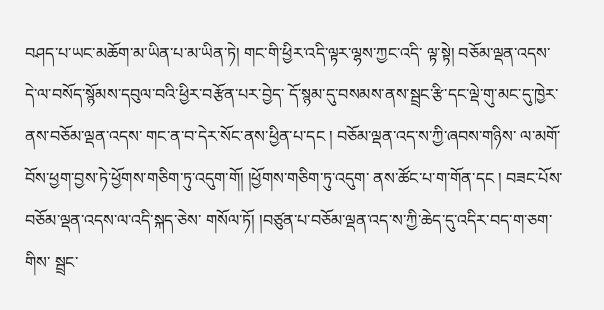བཤད་པ་ཡང་མཆོག་མ་ཡིན་པ་མ་ཡིན་ཏེ། གང་གི་ཕྱིར་འདི་ལྟར་ལྷས་ཀྱང་འདི་ ལྟ་སྟེ། བཅོམ་ལྡན་འདས་དེ་ལ་བསོད་སྙོམས་དབུལ་བའི་ཕྱིར་བརྩོན་པར་བྱེད་ དོ་སྙམ་དུ་བསམས་ནས་སྦྲང་རྩི་དང་ལྡེ་གུ་མང་དུ་ཁྱེར་ནས་བཅོམ་ལྡན་འདས་ གང་ན་བ་དེར་སོང་ནས་ཕྱིན་པ་དང ། བཅོམ་ལྡན་འད་ས་ཀྱི་ཞབས་གཉིས་ ལ་མགོ་བོས་ཕྱག་བྱས་ཏེ་ཕྱོགས་གཅིག་ཏུ་འདུག་གོ། །ཕྱོགས་གཅིག་ཏུ་འདུག་ ནས་ཚོང་པ་ག་གོན་དང ། བཟང་པོས་བཅོམ་ལྡན་འདས་ལ་འདི་སྐད་ཅེས་ གསོལ་ཏོ། །བཙུན་པ་བཅོམ་ལྡན་འད་ས་ཀྱི་ཆེད་དུ་འདིར་བད་ག་ཅག་གིས་ སྦྲང་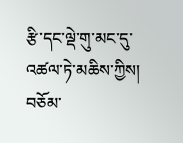རྩི་དང་ལྡེ་གུ་མང་དུ་འཚལ་ཏེ་མཆིས་ཀྱིས། བཅོམ་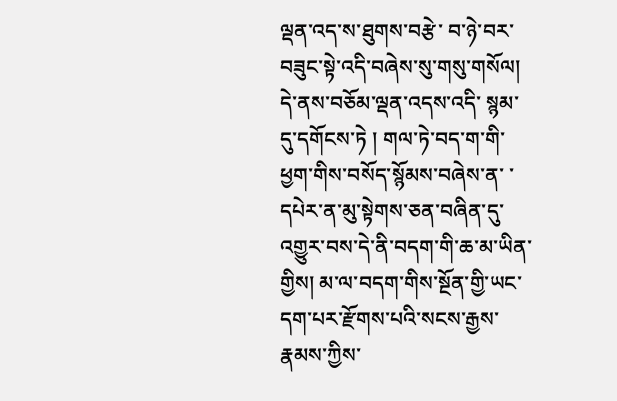ལྡན་འད་ས་ཐུགས་བརྩེ་ བ་ཉེ་བར་བཟུང་སྟེ་འདི་བཞེས་སུ་གསུ་གསོལ། དེ་ནས་བཅོམ་ལྡན་འདས་འདི་ སྙམ་དུ་དགོངས་ཏེ ། གལ་ཏེ་བད་ག་གི་ཕྱག་གིས་བསོད་སྙོམས་བཞེས་ན་ ་དཔེར་ན་མུ་སྟེགས་ཅན་བཞིན་དུ་འགྱུར་བས་དེ་ནི་བདག་གི་ཆ་མ་ཡིན་གྱིས། མ་ལ་བདག་གིས་སྔོན་གྱི་ཡང་དག་པར་རྫོགས་པའི་སངས་རྒྱས་རྣམས་ཀྱིས་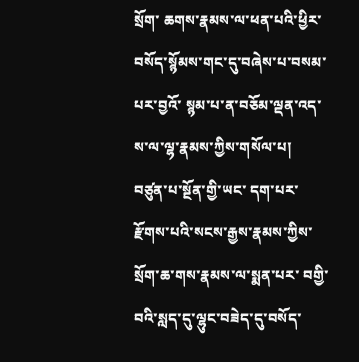སྲོག་ ཆགས་རྣམས་ལ་ཕན་པའི་ཕྱིར་བསོད་སྙོམས་གང་དུ་བཞེས་པ་བསམ་པར་བྱའོ་ སྙམ་པ་ན་བཅོམ་ལྡན་འད་ས་ལ་ལྷ་རྣམས་ཀྱིས་གསོལ་པ། བཙུན་པ་སྔོན་གྱི་ཡང་ དག་པར་རྫོགས་པའི་སངས་རྒྱས་རྣམས་ཀྱིས་སྲོག་ཆ་གས་རྣམས་ལ་སྨན་པར་ བགྱི་བའི་སླད་དུ་ལྷུང་བཟེད་དུ་བསོད་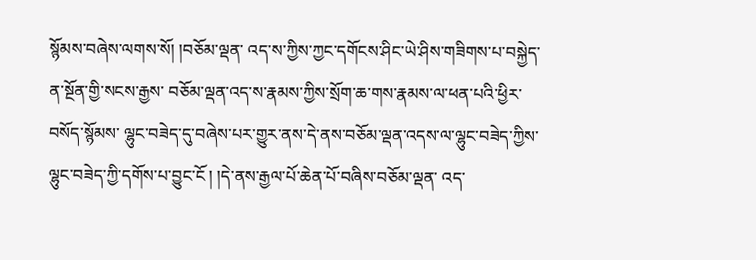སྙོམས་བཞེས་ལགས་སོ། །བཅོམ་ལྡན་ འད་ས་ཀྱིས་ཀྱང་དགོངས་ཤིང་ཡེ་ཤིས་གཟིགས་པ་བསྐྱེད་ན་སྔོན་གྱི་སངས་རྒྱས་ བཅོམ་ལྡན་འད་ས་རྣམས་ཀྱིས་སྲོག་ཆ་གས་རྣམས་ལ་ཕན་པའི་ཕྱིར་བསོད་སྙོམས་ ལྷུང་བཟེད་དུ་བཞེས་པར་གྱུར་ནས་དེ་ནས་བཅོམ་ལྡན་འདས་ལ་ལྷུང་བཟེད་ཀྱིས་ ལྷུང་བཟེད་ཀྱི་དགོས་པ་བྱུང་ངོ ། །དེ་ནས་རྒྱལ་པོ་ཆེན་པོ་བཞིས་བཅོམ་ལྡན་ འད་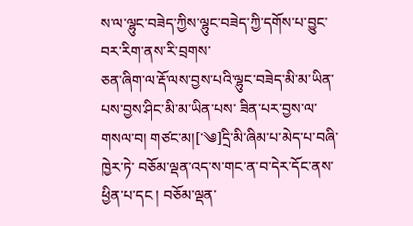ས་ལ་ལྷུང་བཟེད་ཀྱིས་ལྷུང་བཟེད་ཀྱི་དགོས་པ་བྱུང་བར་རིག་ནས་རི་བྲགས་
ཅན་ཞིག་ལ་རྡོ་ལས་བྱས་པའི་ལྷུང་བཟེད་མི་མ་ཡིན་པས་བྱས་ཤིང་མི་མ་ཡིན་པས་ ཟིན་པར་བྱས་ལ་གསལ་བ། གཙང་མ།[་༄]དྲི་མི་ཞིམ་པ་མེད་པ་བཞི་ཁྱེར་ཏེ་ བཅོམ་ལྡན་འད་ས་གང་ན་བ་དེར་དོང་ནས་ཕྱིན་པ་དང ། བཅོམ་ལྡན་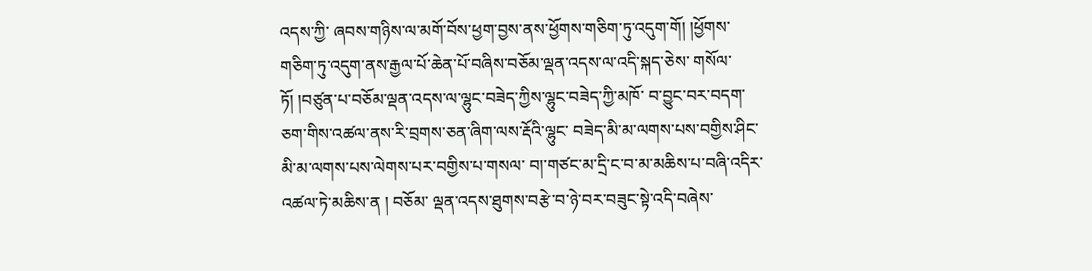འདས་ཀྱི་ ཞབས་གཉིས་ལ་མགོ་བོས་ཕྱག་བྱས་ནས་ཕྱོགས་གཅིག་ཏུ་འདུག་གོ། །ཕྱོགས་ གཅིག་ཏུ་འདུག་ནས་རྒྱལ་པོ་ཆེན་པོ་བཞིས་བཅོམ་ལྡན་འདས་ལ་འདི་སྐད་ཅེས་ གསོལ་ཏོ། །བཙུན་པ་བཅོམ་ལྡན་འདས་ལ་ལྷུང་བཟེད་ཀྱིས་ལྷུང་བཟེད་ཀྱི་མཁོ་ བ་བྱུང་བར་བདག་ཅག་གིས་འཚལ་ནས་རི་བྲགས་ཅན་ཞིག་ལས་རྡོའི་ལྷུང་ བཟེད་མི་མ་ལགས་པས་བགྱིས་ཤིང་མི་མ་ལགས་པས་ལེགས་པར་བགྱིས་པ་གསལ་ བ།་གཙང་མ་དྲི་ང་བ་མ་མཆིས་པ་བཞི་འདིར་འཚལ་ཏེ་མཆིས་ན ། བཅོམ་ ལྡན་འདས་ཐུགས་བརྩེ་བ་ཉེ་བར་བཟུང་སྟེ་འདི་བཞེས་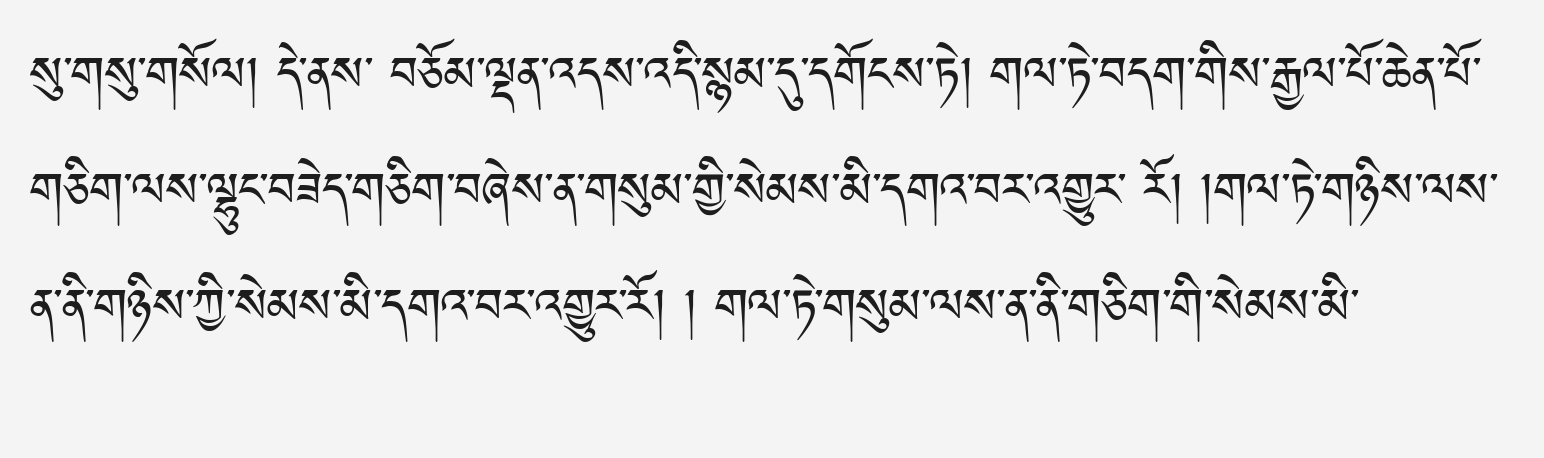སུ་གསུ་གསོལ། དེ་ནས་ བཅོམ་ལྡན་འདས་འདི་སྙམ་དུ་དགོངས་ཏེ། གལ་ཏེ་བདག་གིས་རྒྱལ་པོ་ཆེན་པོ་ གཅིག་ལས་ལྷུང་བཟེད་གཅིག་བཞེས་ན་གསུམ་གྱི་སེམས་མི་དགའ་བར་འགྱུར་ རོ། །གལ་ཏེ་གཉིས་ལས་ན་ནི་གཉིས་ཀྱི་སེམས་མི་དགའ་བར་འགྱུར་རོ། ། གལ་ཏེ་གསུམ་ལས་ན་ནི་གཅིག་གི་སེམས་མི་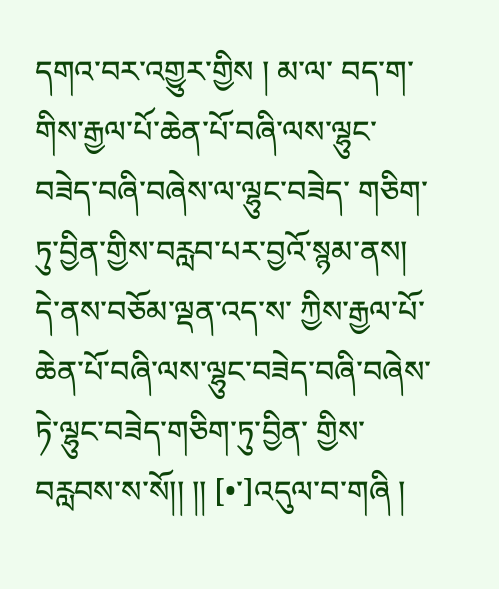དགའ་བར་འགྱུར་གྱིས ། མ་ལ་ བད་ག་གིས་རྒྱལ་པོ་ཆེན་པོ་བཞི་ལས་ལྷུང་བཟེད་བཞི་བཞེས་ལ་ལྷུང་བཟེད་ གཅིག་ཏུ་བྱིན་གྱིས་བརླབ་པར་བྱའོ་སྙམ་ནས། དེ་ནས་བཅོམ་ལྡན་འད་ས་ ཀྱིས་རྒྱལ་པོ་ཆེན་པོ་བཞི་ལས་ལྷུང་བཟེད་བཞི་བཞེས་ཏེ་ལྷུང་བཟེད་གཅིག་ཏུ་བྱིན་ གྱིས་བརླབས་ས་སོ།། །། [•་]འདུལ་བ་གཞི །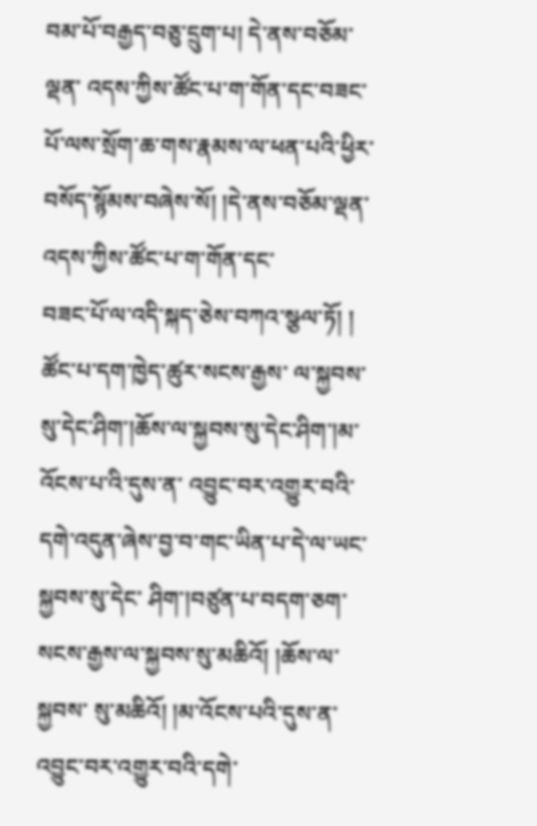བམ་པོ་བརྒྱད་བཅུ་དྲུག་པ། དེ་ནས་བཅོམ་ལྡན་ འདས་ཀྱིས་ཚོང་པ་ག་གོན་དང་བཟང་པོ་ལས་སྲོག་ཆ་གས་རྣམས་ལ་ཕན་པའི་ཕྱིར་ བསོད་སྙོམས་བཞེས་སོ། །དེ་ནས་བཅོམ་ལྡན་འདས་ཀྱིས་ཚོང་པ་ག་གོན་དང་
བཟང་པོ་ལ་འདི་སྐད་ཅེས་བཀའ་སྩལ་ཏོ། ། ཚོང་པ་དག་ཁྱེད་ཚུར་སངས་རྒྱས་ ལ་སྐྱབས་སུ་དེང་ཤིག་།ཆོས་ལ་སྐྱབས་སུ་དེང་ཤིག་།མ་འོངས་པ་འི་དུས་ན་ འབྱུང་བར་འགྱུར་བའི་དགེ་འདུན་ཞེས་བྱ་བ་གང་ཡིན་པ་དེ་ལ་ཡང་སྐྱབས་སུ་དེང་ ཤིག་།བཙུན་པ་བདག་ཅག་སངས་རྒྱས་ལ་སྐྱབས་སུ་མཆིའོ། །ཆོས་ལ་སྐྱབས་ སུ་མཆིའོ། །མ་འོངས་པའི་དུས་ན་འབྱུང་བར་འགྱུར་བའི་དགེ་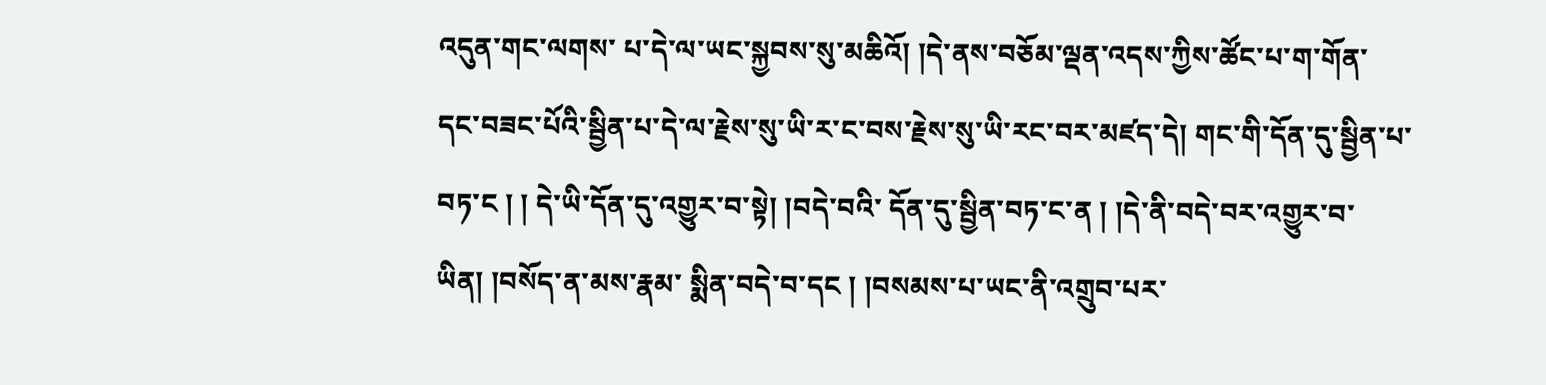འདུན་གང་ལགས་ པ་དེ་ལ་ཡང་སྐྱབས་སུ་མཆིའོ། །དེ་ནས་བཅོམ་ལྡན་འདས་ཀྱིས་ཚོང་པ་ག་གོན་ དང་བཟང་པོའི་སྦྱིན་པ་དེ་ལ་རྗེས་སུ་ཡི་ར་ང་བས་རྗེས་སུ་ཡི་རང་བར་མཛད་དེ། གང་གི་དོན་དུ་སྦྱིན་པ་བཏ་ང ། ། དེ་ཡི་དོན་དུ་འགྱུར་བ་སྟེ། །བདེ་བའི་ དོན་དུ་སྦྱིན་བཏ་ང་ན ། །དེ་ནི་བདེ་བར་འགྱུར་བ་ཡིན། །བསོད་ན་མས་རྣམ་ སྨིན་བདེ་བ་དང ། །བསམས་པ་ཡང་ནི་འགྲུབ་པར་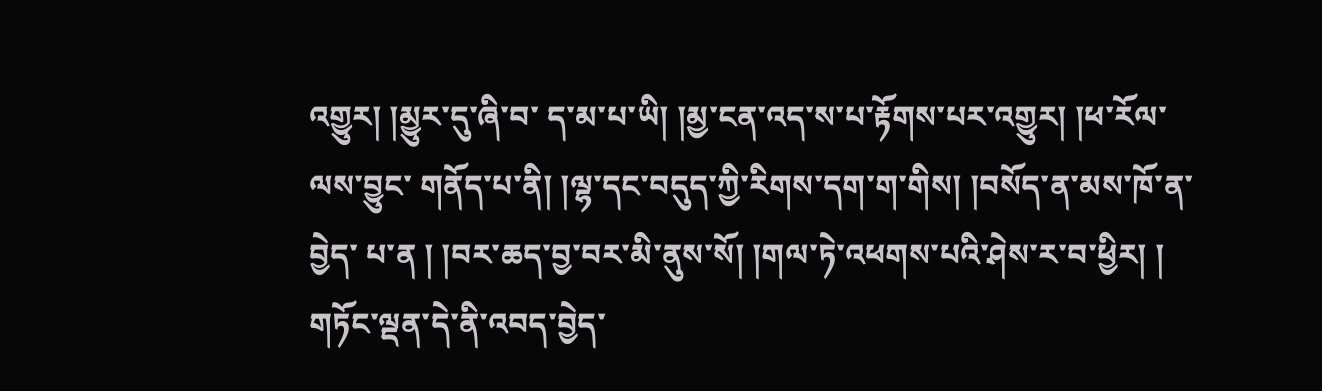འགྱུར། །མྱུར་དུ་ཞི་བ་ ད་མ་པ་ཡི། །མྱ་ངན་འད་ས་པ་རྟོགས་པར་འགྱུར། །ཕ་རོལ་ལས་བྱུང་ གནོད་པ་ནི། །ལྷ་དང་བདུད་ཀྱི་རིགས་དག་ག་གིས། །བསོད་ན་མས་ཁོ་ན་བྱེད་ པ་ན ། །བར་ཆད་བྱ་བར་མི་ནུས་སོ། །གལ་ཏེ་འཕགས་པའི་ཤེས་ར་བ་ཕྱིར། ། གཏོང་ལྡན་དེ་ནི་འབད་བྱེད་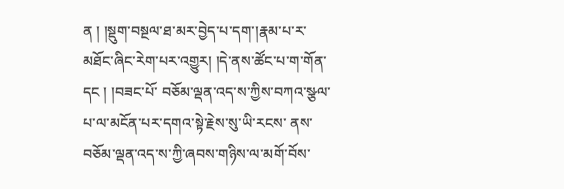ན ། །སྡུག་བསྔལ་ཐ་མར་བྱེད་པ་དག་།རྣམ་པ་ར་ མཐོང་ཞིང་རེག་པར་འགྱུར། །དེ་ནས་ཚོང་པ་ག་གོན་དང ། །བཟང་པོ་ བཅོམ་ལྡན་འད་ས་ཀྱིས་བཀའ་སྩལ་པ་ལ་མངོན་པར་དགའ་སྟེ་རྗེས་སུ་ཡི་རངས་ ནས་བཅོམ་ལྡན་འད་ས་ཀྱི་ཞབས་གཉིས་ལ་མགོ་བོས་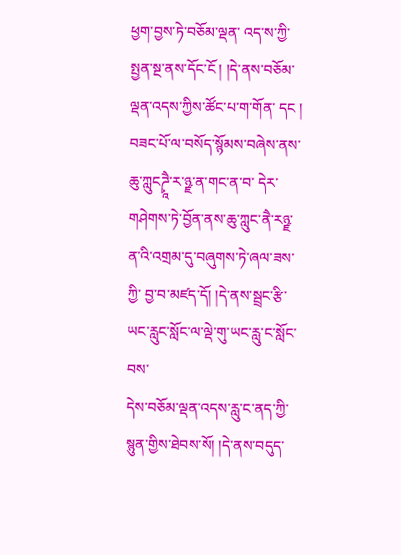ཕྱག་བྱས་ཏེ་བཅོམ་ལྡན་ འད་ས་ཀྱི་སྤྱན་སྔ་ནས་དོང་ངོ ། །དེ་ནས་བཅོམ་ལྡན་འདས་ཀྱིས་ཚོང་པ་ག་གོན་ དང ། བཟང་པོ་ལ་བསོད་སྙོམས་བཞེས་ནས་ཆུ་ཀླུངཌྭཱཻ་ར་ཉྫ་ན་གང་ན་བ་ དེར་གཤེགས་ཏེ་བྱོན་ནས་ཆུ་ཀླུང་ནཻ་རཉྫ་ན་འི་འགྲམ་དུ་བཞུགས་ཏེ་ཞལ་ཟས་ཀྱི་ བྱ་བ་མཛད་དོ། །དེ་ནས་སྦྲང་རྩི་ཡང་རླུང་སློང་ལ་ལྡེ་གུ་ཡང་རླུ་ང་སློང་བས་
དེས་བཅོམ་ལྡན་འདས་རླུ་ང་ནད་ཀྱི་སྙུན་གྱིས་ཐེབས་སོ། །དེ་ནས་བདུད་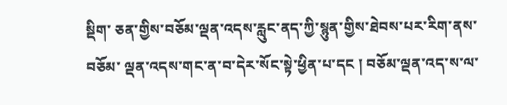སྡིག་ ཅན་གྱིས་བཅོམ་ལྡན་འདས་རླུང་ནད་ཀྱི་སྙུན་གྱིས་ཐེབས་པར་རིག་ནས་བཅོམ་ ལྡན་འདས་གང་ན་བ་དེར་སོང་སྟེ་ཕྱིན་པ་དང ། བཅོམ་ལྡན་འད་ས་ལ་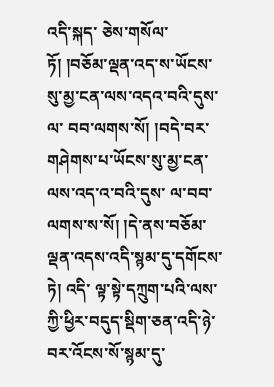འདི་སྐད་ ཅེས་གསོལ་ཏོ། །བཅོམ་ལྡན་འད་ས་ཡོངས་སུ་མྱ་ངན་ལས་འདའ་བའི་དུས་ལ་ བབ་ལགས་སོ། །བདེ་བར་གཤེགས་པ་ཡོངས་སུ་མྱ་ངན་ལས་འད་འ་བའི་དུས་ ལ་བབ་ལགས་ས་སོ། །དེ་ནས་བཅོམ་ལྡན་འདས་འདི་སྙམ་དུ་དགོངས་ཏེ། འདི་ ལྟ་སྟེ་དཀྲུག་པའི་ལས་ཀྱི་ཕྱིར་བདུད་སྡིག་ཅན་འདི་ཉེ་བར་འོངས་སོ་སྙམ་དུ་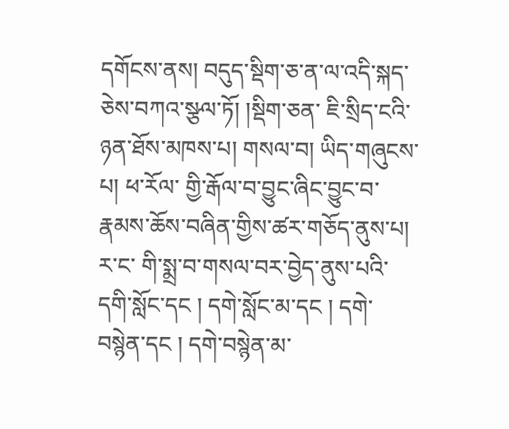དགོངས་ནས། བདུད་སྡིག་ཅ་ན་ལ་འདི་སྐད་ཅེས་བཀའ་སྩལ་ཏོ། །སྡིག་ཅན་ ཇི་སྲིད་ངའི་ཉན་ཐོས་མཁས་པ། གསལ་བ། ཡིད་གཞུངས་པ། ཕ་རོལ་ གྱི་རྒོལ་བ་བྱུང་ཞིང་བྱུང་བ་རྣམས་ཆོས་བཞིན་གྱིས་ཚར་གཅོད་ནུས་པ། ར་ང་ གི་སྨྲ་བ་གསལ་བར་བྱེད་ནུས་པའི་དགི་སློང་དང ། དགེ་སློང་མ་དང ། དགེ་ བསྙེན་དང ། དགེ་བསྙེན་མ་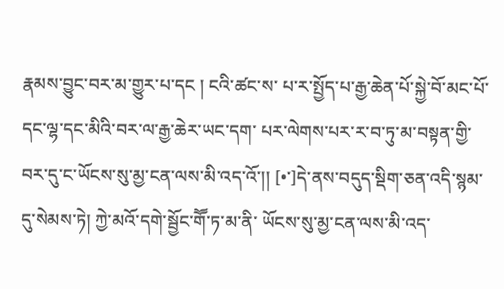རྣམས་བྱུང་བར་མ་གྱུར་པ་དང ། ངའི་ཚང་ས་ པ་ར་སྤྱོད་པ་རྒྱ་ཆེན་པོ་སྐྱེ་བོ་མང་པོ་དང་ལྷ་དང་མིའི་བར་ལ་རྒྱ་ཆེར་ཡང་དག་ པར་ལེགས་པར་ར་བ་ཏུ་མ་བསྟན་གྱི་བར་དུ་ང་ཡོངས་སུ་མྱ་ངན་ལས་མི་འད་འོ་།། [•་]དེ་ནས་བདུད་སྡིག་ཅན་འདི་སྙམ་དུ་སེམས་ཏེ། ཀྱེ་མའོ་དགེ་སྦྱོང་གཽ་ཏ་མ་ནི་ ཡོངས་སུ་མྱ་ངན་ལས་མི་འད་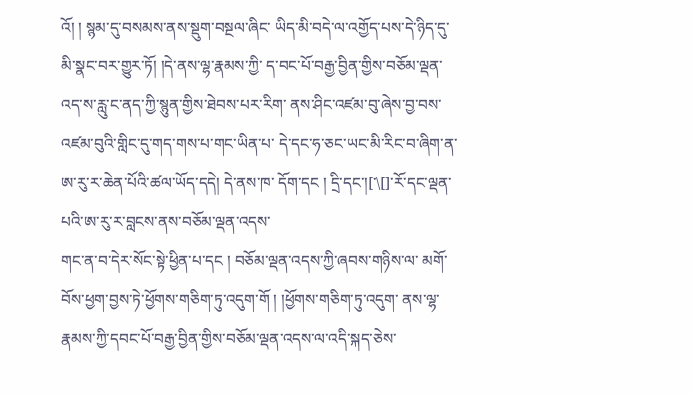འོ། ། སྙམ་དུ་བསམས་ནས་སྡུག་བསྔལ་ཞིང་ ཡིད་མི་བདེ་ལ་འགྱོད་པས་དེ་ཉིད་དུ་མི་སྣང་བར་གྱུར་ཏོ། །དེ་ནས་ལྷ་རྣམས་ཀྱི་ ད་བང་པོ་བརྒྱ་བྱིན་གྱིས་བཅོམ་ལྡན་འད་ས་རླུ་ང་ནད་ཀྱི་སྙུན་གྱིས་ཐེབས་པར་རིག་ ནས་ཤིང་འཛམ་བུ་ཞེས་བྱ་བས་འཛམ་བུའི་གླིང་དུ་གད་གས་པ་གང་ཡིན་པ་ དེ་དང་ཧ་ཅང་ཡང་མི་རིང་བ་ཞིག་ན་ཨ་རུ་ར་ཆེན་པོའི་ཚལ་ཡོད་དདེ། དེ་ནས་ཁ་ དོག་དང ། དྲི་དང་།[་\[]་རོ་དང་ལྡན་པའི་ཨ་རུ་ར་བླངས་ནས་བཅོམ་ལྡན་འདས་
གང་ན་བ་དེར་སོང་སྟེ་ཕྱིན་པ་དང ། བཅོམ་ལྡན་འདས་ཀྱི་ཞབས་གཉིས་ལ་ མགོ་བོས་ཕྱག་བྱས་ཏེ་ཕྱོགས་གཅིག་ཏུ་འདུག་གོ ། །ཕྱོགས་གཅིག་ཏུ་འདུག་ ནས་ལྷ་རྣམས་ཀྱི་དབང་པོ་བརྒྱ་བྱིན་གྱིས་བཅོམ་ལྡན་འདས་ལ་འདི་སྐད་ཅེས་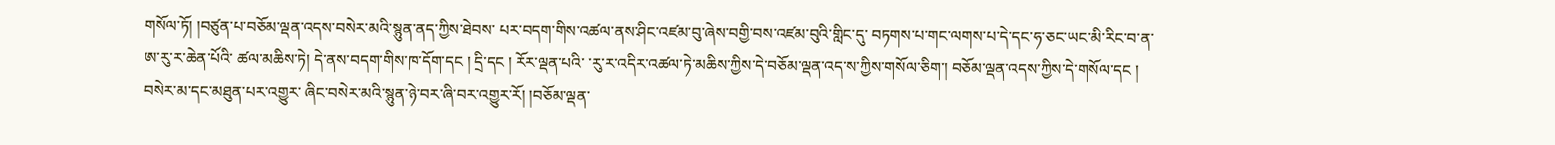གསོལ་ཏོ། །བཙུན་པ་བཅོམ་ལྡན་འདས་བསེར་མའི་སྙུན་ནད་ཀྱིས་ཐེབས་ པར་བདག་གིས་འཚལ་ནས་ཤིང་འཛམ་བུ་ཞེས་བགྱི་བས་འཛམ་བུའི་གླིང་དུ་ བཏགས་པ་གང་ལགས་པ་དེ་དང་ཧ་ཅང་ཡང་མི་རིང་བ་ན་ཨ་རུ་ར་ཆེན་པོའི་ ཚལ་མཆིས་ཏེ། དེ་ནས་བདག་གིས་ཁ་དོག་དང ། དྲི་དང ། རོར་ལྡན་པའི་ ་རུ་ར་འདིར་འཚལ་ཏེ་མཆིས་ཀྱིས་དེ་བཅོམ་ལྡན་འད་ས་ཀྱིས་གསོལ་ཅིག་། བཅོམ་ལྡན་འདས་ཀྱིས་དེ་གསོལ་དང ། བསེར་མ་དང་མཐུན་པར་འགྱུར་ ཞིང་བསེར་མའི་སྙུན་ཉེ་བར་ཞི་བར་འགྱུར་རོ། །བཅོམ་ལྡན་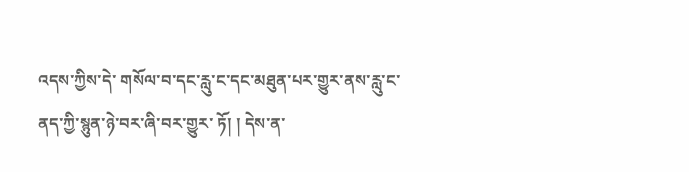འདས་ཀྱིས་དེ་ གསོལ་བ་དང་རླུ་ང་དང་མཐུན་པར་གྱུར་ནས་རླུ་ང་ནད་ཀྱི་སྙུན་ཉེ་བར་ཞི་བར་གྱུར་ ཏོ། ། དེས་ན་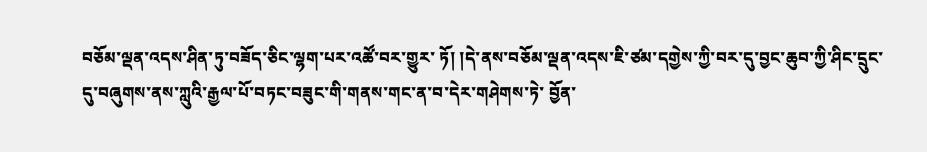བཅོམ་ལྡན་འདས་ཤིན་ཏུ་བཟོད་ཅིང་ལྷག་པར་འཚོ་བར་གྱུར་ ཏོ། །དེ་ནས་བཅོམ་ལྡན་འདས་ཇི་ཙམ་དགྱེས་ཀྱི་བར་དུ་བྱང་ཆུབ་ཀྱི་ཤིང་དྲུང་ དུ་བཞུགས་ནས་ཀླུའི་རྒྱལ་པོ་བཏང་བཟུང་གི་གནས་གང་ན་བ་དེར་གཤེགས་ཏེ་ བྱོན་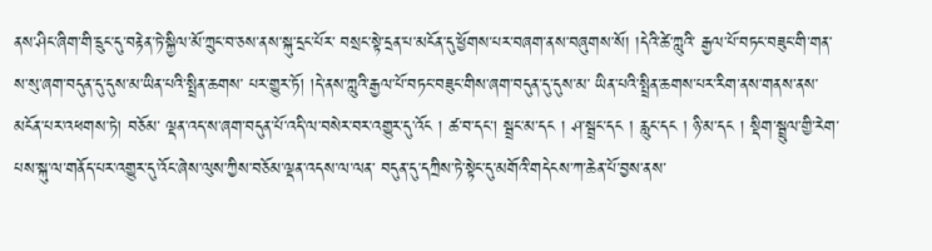ནས་ཤིང་ཞིག་གི་དྲུང་དུ་བརྟེན་ཏེ་སྐྱིལ་མོ་ཀྲུང་བ་ཅས་ནས་སྐུ་དྲང་པོར་ བསྲང་སྟེ་དྲན་པ་མངོན་དུ་ཕྱོགས་པར་བཞག་ནས་བཞུགས་སོ། །དེའི་ཚེ་ཀླུའི་ རྒྱལ་པོ་བཏང་བཟུང་གི་གན་ས་སུ་ཞག་བདུན་དུ་དུས་མ་ཡིན་པའི་སྤྲིན་ཆགས་ པར་གྱུར་ཏོ། །དེ་ནས་ཀླུའི་རྒྱལ་པོ་བཏང་བཟུང་གིས་ཞག་བདུན་དུ་དུས་མ་ ཡིན་པའི་སྤྲིན་ཆགས་པར་རིག་ནས་གནས་ནས་མངོན་པར་འཕགས་ཏེ། བཅོམ་ ལྡན་འད་ས་ཞག་བདུན་པོ་འདི་ལ་བསེར་བར་འགྱུར་དུ་འོང ། ཚ་བ་དང་། སྦྲང་མ་དང ། ཤ་སྦྲང་དང ། རླུང་དང ། ཉི་མ་དང ། སྡིག་སྦྲུལ་གྱི་རེག་
པས་སྐུ་ལ་གནོད་པར་འགྱུར་དུ་འོང་ཞེས་ལུས་ཀྱིས་བཅོམ་ལྡན་འདས་ལ་ལན་ བདུན་དུ་དཀྲིས་ཏེ་སྟེང་དུ་མགོའི་གདེངས་ཀ་ཆེན་པོ་བྱས་ནས་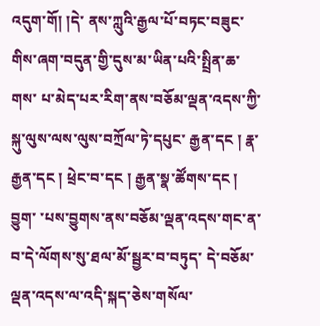འདུག་གོ། །དེ་ ནས་ཀླུའི་རྒྱལ་པོ་བཏང་བཟུང་གིས་ཞག་བདུན་གྱི་དུས་མ་ཡིན་པའི་སྤྲིན་ཆ་གས་ པ་མེད་པར་རིག་ནས་བཅོམ་ལྡན་འདས་ཀྱི་སྐུ་ལུས་ལས་ལུས་བཀྲོལ་ཏེ་དཔུང་ རྒྱན་དང ། རྣ་རྒྱན་དང ། ཕྲེང་བ་དང ། རྒྱན་སྣ་ཚོགས་དང ། བྱུག་ ་པས་བྱུགས་ནས་བཅོམ་ལྡན་འདས་གང་ན་བ་དེ་ལོགས་སུ་ཐལ་མོ་སྦྱར་བ་བཏུད་ དེ་བཅོམ་ལྡན་འདས་ལ་འདི་སྐད་ཅེས་གསོལ་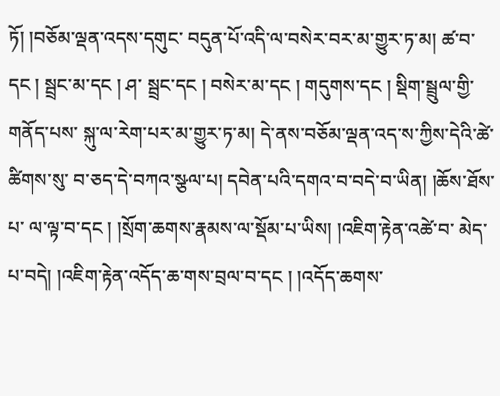ཏོ། །བཅོམ་ལྡན་འདས་དགུང་ བདུན་པོ་འདི་ལ་བསེར་བར་མ་གྱུར་ཏ་མ། ཚ་བ་དང ། སྦྲང་མ་དང ། ཤ་ སྦྲང་དང ། བསེར་མ་དང ། གདུགས་དང ། སྡིག་སྦྲུལ་གྱི་གནོད་པས་ སྐུ་ལ་རེག་པར་མ་གྱུར་ཏ་མ། དེ་ནས་བཅོམ་ལྡན་འད་ས་ཀྱིས་དེའི་ཚེ་ཚིགས་སུ་ བ་ཅད་དེ་བཀའ་སྩལ་པ། དབེན་པའི་དགའ་བ་བདེ་བ་ཡིན། །ཆོས་ཐོས་པ་ ལ་ལྟ་བ་དང ། །སྲོག་ཆགས་རྣམས་ལ་སྡོམ་པ་ཡིས། །འཇིག་རྟེན་འཚེ་བ་ མེད་པ་བདེ། །འཇིག་རྟེན་འདོད་ཆ་གས་བྲལ་བ་དང ། །འདོད་ཆགས་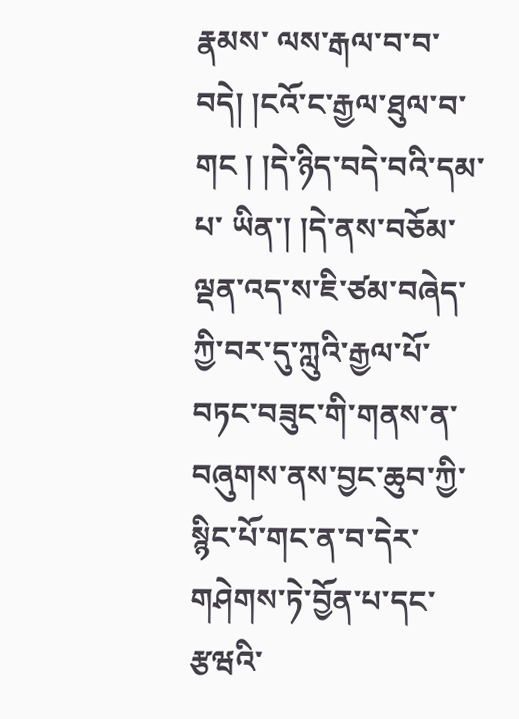རྣམས་ ལས་རྒལ་བ་བ་བདེ། །ངའོ་ང་རྒྱལ་ཐུལ་བ་གང ། །དེ་ཉིད་བདེ་བའི་དམ་པ་ ཡིན་། །དེ་ནས་བཅོམ་ལྡན་འད་ས་ཇི་ཙམ་བཞེད་ཀྱི་བར་དུ་ཀླུའི་རྒྱལ་པོ་ བཏང་བཟུང་གི་གནས་ན་བཞུགས་ནས་བྱང་ཆུབ་ཀྱི་སྙིང་པོ་གང་ན་བ་དེར་ གཤེགས་ཏེ་བྱོན་པ་དང་རྩཝའི་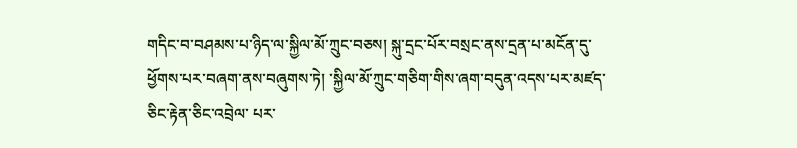གདིང་བ་བཤམས་པ་ཉིད་ལ་སྐྱིལ་མོ་ཀྲུང་བཅས། སྐུ་དྲང་པོར་བསྲང་ནས་དྲན་པ་མངོན་དུ་ཕྱོགས་པར་བཞག་ནས་བཞུགས་ཏེ། ་སྐྱིལ་མོ་ཀྲུང་གཅིག་གིས་ཞག་བདུན་འདས་པར་མཛད་ཅིང་རྟེན་ཅིང་འབྲེལ་ པར་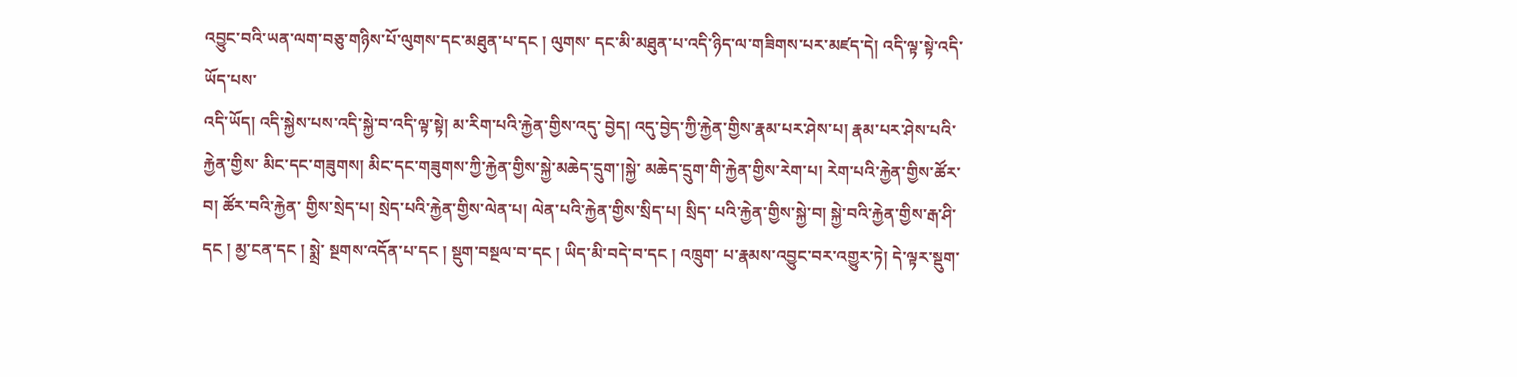འབྱུང་བའི་ཡན་ལག་བཅུ་གཉིས་པོ་ལུགས་དང་མཐུན་པ་དང ། ལུགས་ དང་མི་མཐུན་པ་འདི་ཉིད་ལ་གཟིགས་པར་མཛད་དེ། འདི་ལྟ་སྟེ་འདི་ཡོད་པས་
འདི་ཡོད། འདི་སྐྱེས་པས་འདི་སྐྱེ་བ་འདི་ལྟ་སྟེ། མ་རིག་པའི་རྐྱེན་གྱིས་འདུ་ བྱེད། འདུ་བྱེད་ཀྱི་རྐྱེན་གྱིས་རྣམ་པར་ཤེས་པ། རྣམ་པར་ཤེས་པའི་རྐྱེན་གྱིས་ མིང་དང་གཟུགས། མིང་དང་གཟུགས་ཀྱི་རྐྱེན་གྱིས་སྐྱེ་མཆེད་དྲུག་།སྐྱེ་ མཆེད་དྲུག་གི་རྐྱེན་གྱིས་རེག་པ། རེག་པའི་རྐྱེན་གྱིས་ཚོར་བ། ཚོར་བའི་རྐྱེན་ གྱིས་སྲེད་པ། སྲེད་པའི་རྐྱེན་གྱིས་ལེན་པ། ལེན་པའི་རྐྱེན་གྱིས་སྲིད་པ། སྲིད་ པའི་རྐྱེན་གྱིས་སྐྱེ་བ། སྐྱེ་བའི་རྐྱེན་གྱིས་རྒ་ཤི་དང ། མྱ་ངན་དང ། སྨྲེ་ སྔགས་འདོན་པ་དང ། སྡུག་བསྔལ་བ་དང ། ཡིད་མི་བདེ་བ་དང ། འཁྲུག་ པ་རྣམས་འབྱུང་བར་འགྱུར་ཏེ། དེ་ལྟར་སྡུག་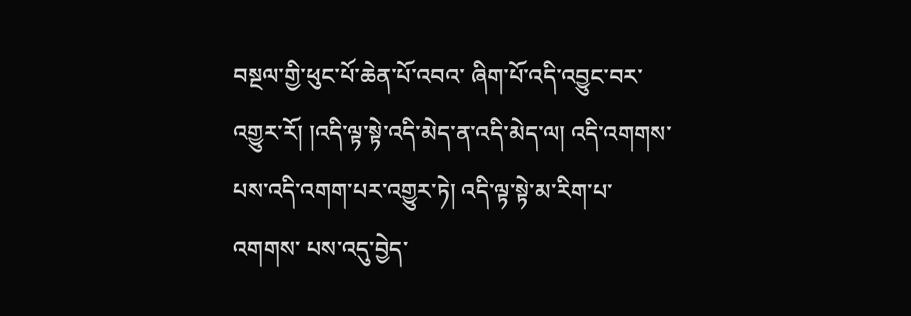བསྔལ་གྱི་ཕུང་པོ་ཆེན་པོ་འབའ་ ཞིག་པོ་འདི་འབྱུང་བར་འགྱུར་རོ། །འདི་ལྟ་སྟེ་འདི་མེད་ན་འདི་མེད་ལ། འདི་འགགས་པས་འདི་འགག་པར་འགྱུར་ཏེ། འདི་ལྟ་སྟེ་མ་རིག་པ་འགགས་ པས་འདུ་བྱེད་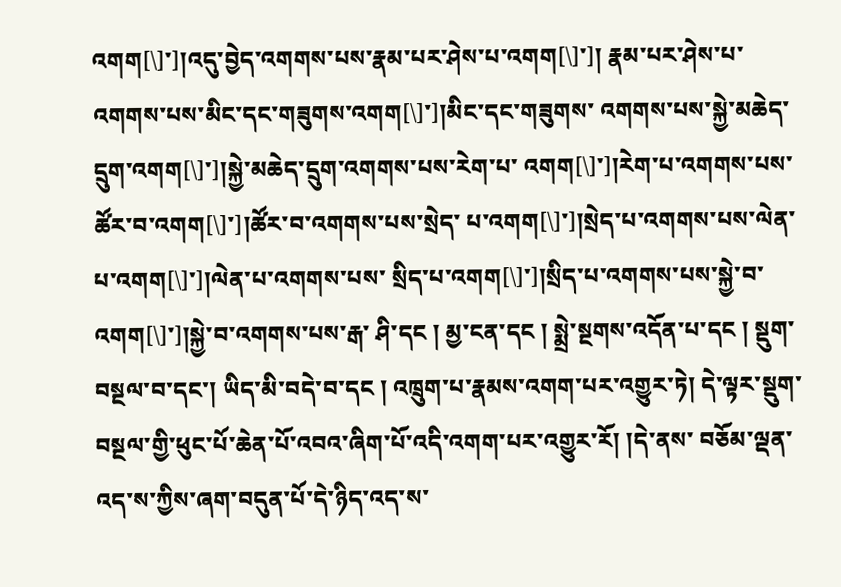འགག[\]་]།འདུ་བྱེད་འགགས་པས་རྣམ་པར་ཤེས་པ་འགག[\]་]། རྣམ་པར་ཤེས་པ་འགགས་པས་མིང་དང་གཟུགས་འགག[\]་]།མིང་དང་གཟུགས་ འགགས་པས་སྐྱེ་མཆེད་དྲུག་འགག[\]་]།སྐྱེ་མཆེད་དྲུག་འགགས་པས་རེག་པ་ འགག[\]་]།རེག་པ་འགགས་པས་ཚོར་བ་འགག[\]་]།ཚོར་བ་འགགས་པས་སྲེད་ པ་འགག[\]་]།སྲེད་པ་འགགས་པས་ལེན་པ་འགག[\]་]།ལེན་པ་འགགས་པས་ སྲིད་པ་འགག[\]་]།སྲིད་པ་འགགས་པས་སྐྱེ་བ་འགག[\]་]།སྐྱེ་བ་འགགས་པས་རྒ་ ཤི་དང ། མྱ་ངན་དང ། སྨྲེ་སྔགས་འདོན་པ་དང ། སྡུག་བསྔལ་བ་དང་། ཡིད་མི་བདེ་བ་དང ། འཁྲུག་པ་རྣམས་འགག་པར་འགྱུར་ཏེ། དེ་ལྟར་སྡུག་ བསྔལ་གྱི་ཕུང་པོ་ཆེན་པོ་འབའ་ཞིག་པོ་འདི་འགག་པར་འགྱུར་རོ། །དེ་ནས་ བཅོམ་ལྡན་འད་ས་ཀྱིས་ཞག་བདུན་པོ་དེ་ཉིད་འད་ས་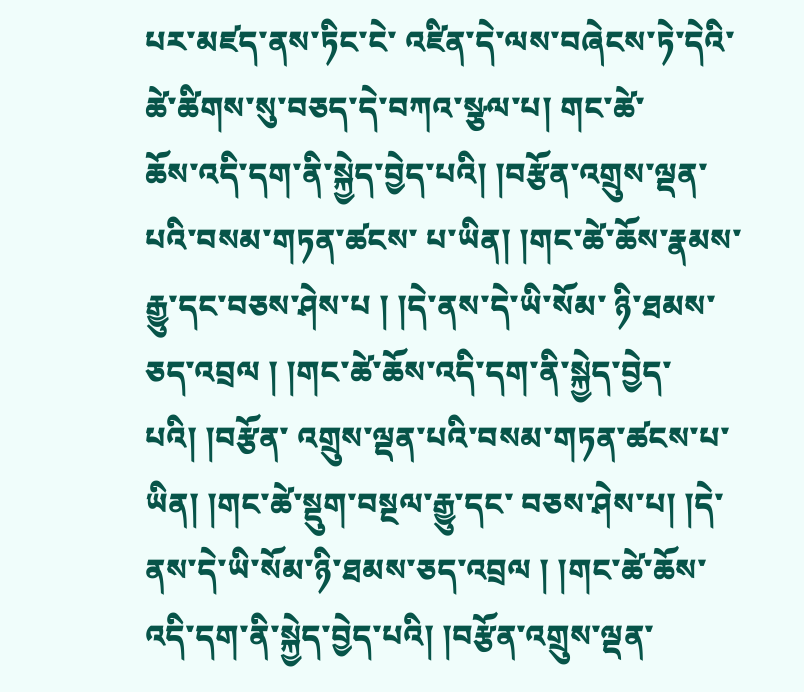པར་མཛད་ནས་ཏིང་ངེ་ འཛིན་དེ་ལས་བཞེངས་ཏེ་དེའི་ཚེ་ཚིགས་སུ་བཅད་དེ་བཀའ་སྩལ་པ། གང་ཚེ་
ཆོས་འདི་དག་ནི་སྐྱེད་བྱེད་པའི། །བརྩོན་འགྲུས་ལྡན་པའི་བསམ་གཏན་ཚངས་ པ་ཡིན། །གང་ཚེ་ཆོས་རྣམས་རྒྱུ་དང་བཅས་ཤེས་པ ། །དེ་ནས་དེ་ཡི་སོམ་ ཉི་ཐམས་ཅད་འབྲལ ། །གང་ཚེ་ཆོས་འདི་དག་ནི་སྐྱེད་བྱེད་པའི། །བརྩོན་ འགྲུས་ལྡན་པའི་བསམ་གཏན་ཚངས་པ་ཡིན། །གང་ཚེ་སྡུག་བསྔལ་རྒྱུ་དང་ བཅས་ཤེས་པ། །དེ་ནས་དེ་ཡི་སོམ་ཉི་ཐམས་ཅད་འབྲལ ། །གང་ཚེ་ཆོས་ འདི་དག་ནི་སྐྱེད་བྱེད་པའི། །བརྩོན་འགྲུས་ལྡན་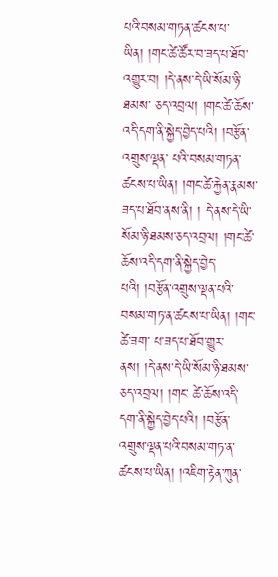པའི་བསམ་གཏན་ཚངས་པ་ ཡིན། །གང་ཚེ་ཚོར་བ་ཟད་པ་ཐོབ་འགྱུར་བ། །དེ་ནས་དེ་ཡི་སོམ་ཉི་ཐམས་ ཅད་འབྲལ། །གང་ཚེ་ཆོས་འདི་དག་ནི་སྐྱེད་བྱེད་པའི། །བརྩོན་འགྲུས་ལྡན་ པའི་བསམ་གཏན་ཚངས་པ་ཡིན། །གང་ཚེ་རྐྱེན་རྣམས་ཟད་པ་ཐོབ་ནས་ནི། ། དེ་ནས་དེ་ཡི་སོམ་ཉི་ཐམས་ཅད་འབྲལ། །གང་ཚེ་ཆོས་འདི་དག་ནི་སྐྱེད་བྱེད་ པའི། །བརྩོན་འགྲུས་ལྡན་པའི་བསམ་གཏ་ན་ཚངས་པ་ཡིན། །གང་ཚེ་ཟག་ པ་ཟད་པ་ཐོབ་གྱུར་ནས། །དེ་ནས་དེ་ཡི་སོམ་ཉི་ཐམས་ཅད་འབྲལ། །གང་ ཚེ་ཆོས་འདི་དག་ནི་སྐྱེད་བྱེད་པའི། །བརྩོན་འགྲུས་ལྡན་པའི་བསམ་གཏ་ན་ ཚངས་པ་ཡིན། །འཇིག་རྟེན་ཀུན་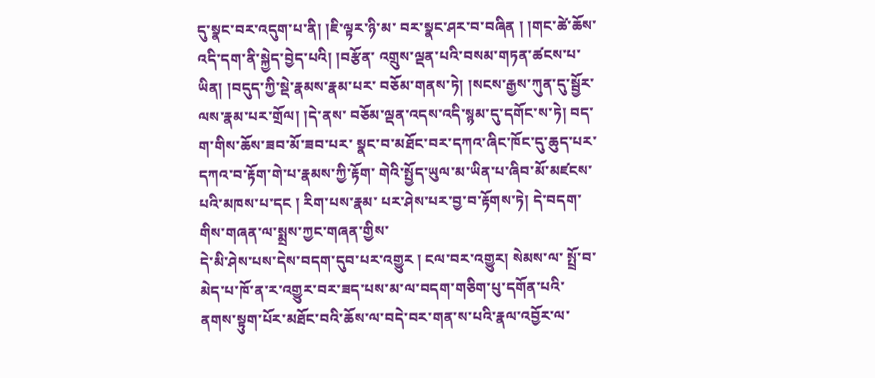དུ་སྣང་བར་འདུག་པ་ནི། །ཇི་ལྟར་ཉི་མ་ བར་སྣང་ཤར་བ་བཞིན ། །གང་ཚེ་ཆོས་འདི་དག་ནི་སྐྱེད་བྱེད་པའི། །བརྩོན་ འགྲུས་ལྡན་པའི་བསམ་གཏན་ཚངས་པ་ཡིན། །བདུད་ཀྱི་སྡེ་རྣམས་རྣམ་པར་ བཅོམ་གནས་ཏེ། །སངས་རྒྱས་ཀུན་དུ་སྦྱོར་ལས་རྣམ་པར་གྲོལ། །དེ་ནས་ བཅོམ་ལྡན་འདས་འདི་སྙམ་དུ་དགོང་ས་ཏེ། བད་ག་གིས་ཆོས་ཟབ་མོ་ཟབ་པར་ སྣང་བ་མཐོང་བར་དཀའ་ཞིང་ཁོང་དུ་ཆུད་པར་དཀའ་བ་རྟོག་གེ་པ་རྣམས་ཀྱི་རྟོག་ གེའི་སྤྱོད་ཡུལ་མ་ཡིན་པ་ཞིབ་མོ་མཛངས་པའི་མཁས་པ་དང ། རིག་པས་རྣམ་ པར་ཤེས་པར་བྱ་བ་རྟོགས་ཏེ། དེ་བདག་གིས་གཞན་ལ་སྨྲས་ཀྱང་གཞན་གྱིས་
དེ་མི་ཤེས་པས་དེས་བདག་དུབ་པར་འགྱུར ། ངལ་བར་འགྱུར། སེམས་ལ་ སྤྲོ་བ་མེད་པ་ཁོ་ན་ར་འགྱུར་བར་ཟད་པས་མ་ལ་བདག་གཅིག་པུ་དགོན་པའི་ ནགས་སྟུག་པོར་མཐོང་བའི་ཆོས་ལ་བདེ་བར་གན་ས་པའི་རྣལ་འབྱོར་ལ་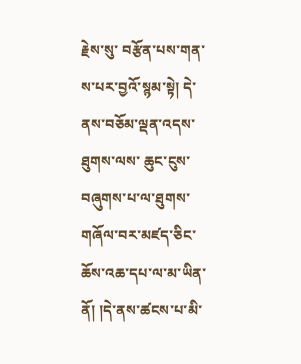རྗེས་སུ་ བརྩོན་པས་གན་ས་པར་བྱའོ་སྙམ་སྟེ། དེ་ནས་བཅོམ་ལྡན་འདས་ཐུགས་ལས་ ཆུང་ངུས་བཞུགས་པ་ལ་ཐུགས་གཞོལ་བར་མཛད་ཅིང་ཆོས་འཆ་དཔ་ལ་མ་ཡིན་ ནོ། །དེ་ནས་ཚངས་པ་མི་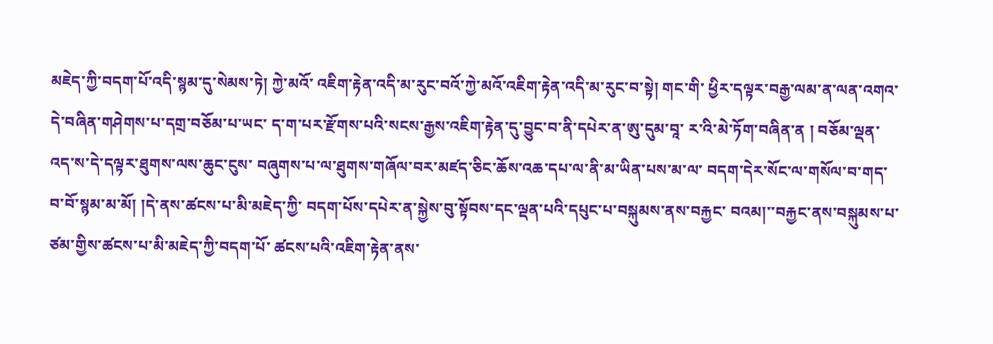མཇེད་ཀྱི་བདག་པོ་འདི་སྙམ་དུ་སེམས་ཏེ། ཀྱེ་མའོ་ འཇིག་རྟེན་འདི་མ་རུང་བའོ་ཀྱེ་མའོ་འཇིག་རྟེན་འདི་མ་རུང་བ་སྟེ། གང་གི་ ཕྱིར་དལྟར་བརྒྱ་ལམ་ན་ལན་འགའ་དེ་བཞིན་གཤེགས་པ་དགྲ་བཅོམ་པ་ཡང་ ད་ག་པར་རྫོགས་པའི་སངས་རྒྱས་འཇིག་རྟེན་དུ་བྱུང་བ་ནི་དཔེར་ན་ཨུ་དུམ་བཱ་ ར་འི་མེ་ཏོག་བཞིན་ན ། བཅོམ་ལྡན་འད་ས་དེ་དལྟར་ཐུགས་ལས་ཆུང་ངུས་ བཞུགས་པ་ལ་ཐུགས་གཞོལ་བར་མཛད་ཅིང་ཆོས་འཆ་དཔ་ལ་ནི་མ་ཡིན་པས་མ་ལ་ བདག་དེར་སོང་ལ་གསོལ་བ་གད་བ་བོ་སྙམ་མ་མོ། །དེ་ནས་ཚངས་པ་མི་མཇེད་ཀྱི་ བདག་པོས་དཔེར་ན་སྐྱེས་བུ་སྟོབས་དང་ལྡན་པའི་དཔུང་པ་བསྐུམས་ནས་བརྐྱང་ བའམ།་་བརྐྱང་ནས་བསྐུམས་པ་ཙམ་གྱིས་ཚངས་པ་མི་མཇེད་ཀྱི་བདག་པོ་ ཚངས་པའི་འཇིག་རྟེན་ནས་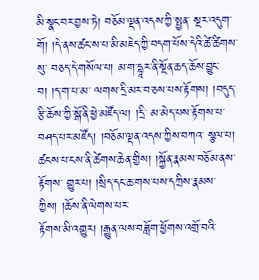མི་སྣང་བར་བྱས་ཏེ། བཅོམ་ལྡན་འདས་ཀྱི་སྤྱན་ སྔར་འདུག་གོ། །དེ་ནས་ཚང་ས་པ་མི་མཇེད་ཀྱི་བདག་པོས་དེའི་ཚེ་ཚིགས་སུ་ བཅད་དེ་གསོལ་པ། མ་ག་དྷཱར་ནི་སྔོན་ཆད་ཆོས་བྱུང་བ། །ད་ག་པ་མ་ ལགས་དྲི་མར་བ་ཅས་པས་རྟོགས། །བདུད་རྩི་ཆོས་ཀྱི་སྒོ་ནི་ཕྱེ་མཛོད་ལ། །དྲི་ མ་མེད་པས་རྟོགས་པ་བཤད་པར་མཛོད། །བཅོམ་ལྡན་འདས་ཀྱིས་བཀའ་ སྩལ་པ། ཚངས་པ་ངས་ནི་ཚེགས་ཆེན་གྱིས། །སྐྱོན་རྣམས་བཅོམ་ནས་རྟོགས་ གྱུར་པ། །སྲིད་དང་ཆ་གས་པས་དཀྲིས་རྣམས་ཀྱིས། །ཆོས་ནི་ལེགས་པར་
རྟོགས་མི་འགྱུར། །རྒྱུན་ལས་བཟློག་ཕྱོགས་འགྲོ་བའི་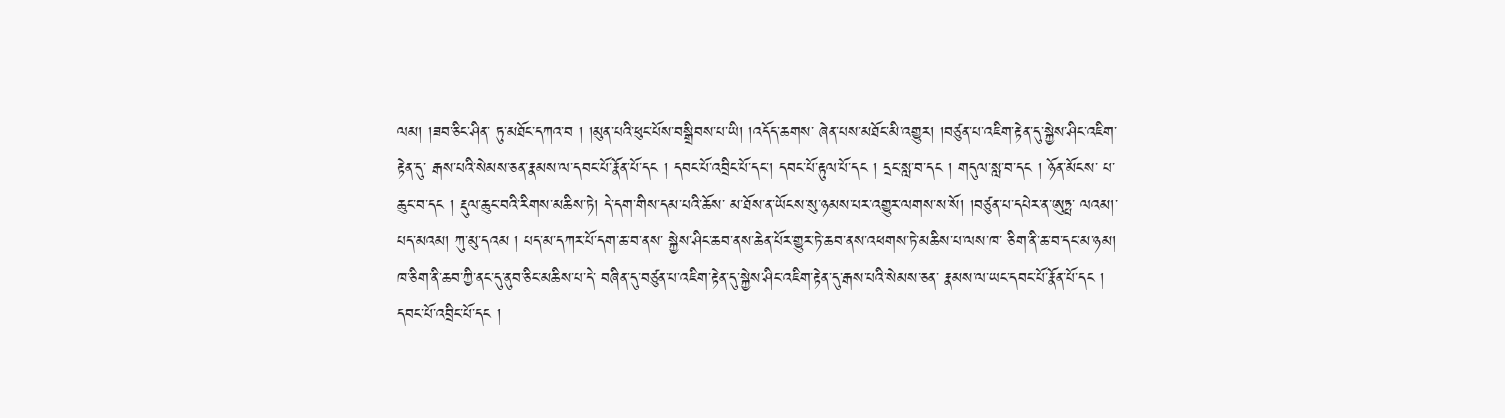ལམ། །ཟབ་ཅིང་ཤིན་ ཏུ་མཐོང་དཀའ་བ ། །མུན་པའི་ཕུང་པོས་བསྒྲིབས་པ་ཡི། །འདོད་ཆགས་ ཞེན་པས་མཐོང་མི་འགྱུར། །བཙུན་པ་འཇིག་རྟེན་དུ་སྐྱེས་ཤིང་འཇིག་རྟེན་དུ་ རྒས་པའི་སེམས་ཅན་རྣམས་ལ་དབང་པོ་རྣོན་པོ་དང ། དབང་པོ་འབྲིང་པོ་དང་། དབང་པོ་རྟུལ་པོ་དང ། དྲང་སླ་བ་དང ། གདུལ་སླ་བ་དང ། ཉོན་མོངས་ པ་ཆུང་བ་དང ། རྡུལ་ཆུང་བའི་རིགས་མཆིས་ཏེ། དེ་དག་གིས་དམ་པའི་ཆོས་ མ་ཐོས་ན་ཡོངས་སུ་ཉམས་པར་འགྱུར་ལགས་ས་སོ། །བཙུན་པ་དཔེར་ན་ཨུཏྤ་ ལའམ།་པད་མའམ། ཀུ་མུ་དའམ ། པད་མ་དཀར་པོ་དག་ཆ་བ་ནས་ སྐྱེས་ཤིང་ཆབ་ནས་ཆེན་པོར་གྱུར་ཏེ་ཆབ་ནས་འཕགས་ཏེ་མཆིས་པ་ལས་ཁ་ ཅིག་ནི་ཆ་བ་དང་མ་ཉམ། ཁ་ཅིག་ནི་ཆབ་ཀྱི་ནང་དུ་ནུབ་ཅིང་མཆིས་པ་དེ་ བཞིན་དུ་བཙུན་པ་འཇིག་རྟེན་དུ་སྐྱེས་ཤིང་འཇིག་རྟེན་དུ་རྒས་པའི་སེམས་ཅན་ རྣམས་ལ་ཡང་དབང་པོ་རྣོན་པོ་དང ། དབང་པོ་འབྲིང་པོ་དང །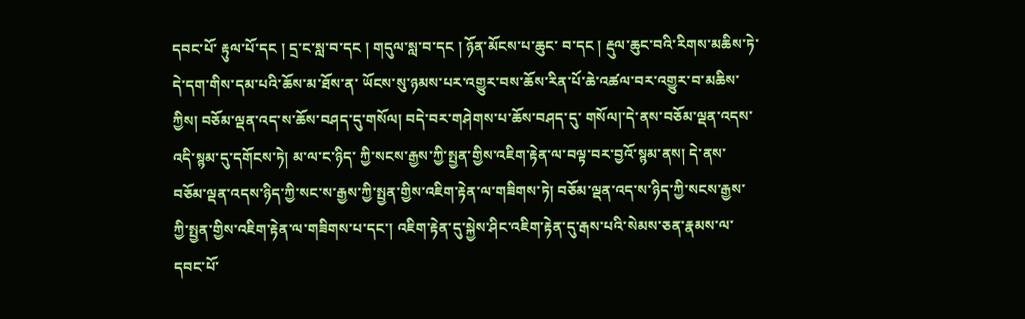དབང་པོ་ རྟུལ་པོ་དང ། དྲ་ང་སླ་བ་དང ། གདུལ་སླ་བ་དང ། ཉོན་མོངས་པ་ཆུང་ བ་དང ། རྡུལ་ཆུང་བའི་རིགས་མཆིས་ཏེ་དེ་དག་གིས་དམ་པའི་ཆོས་མ་ཐོས་ན་ ཡོངས་སུ་ཉམས་པར་འགྱུར་བས་ཆོས་རིན་པོ་ཆེ་འཚལ་བར་འགྱུར་བ་མཆིས་ཀྱིས། བཅོམ་ལྡན་འད་ས་ཆོས་བཤད་དུ་གསོལ། བདེ་བར་གཤེགས་པ་ཆོས་བཤད་དུ་ གསོལ།་དེ་ནས་བཅོམ་ལྡན་འདས་འདི་སྙམ་དུ་དགོངས་ཏེ། མ་ལ་ང་ཉིད་ ཀྱི་སངས་རྒྱས་ཀྱི་སྤྱན་གྱིས་འཇིག་རྟེན་ལ་བལྟ་བར་བྱའོ་སྙམ་ནས། དེ་ནས་ བཅོམ་ལྡན་འདས་ཉིད་ཀྱི་སང་ས་རྒྱས་ཀྱི་སྤྱན་གྱིས་འཇིག་རྟེན་ལ་གཟིགས་ཏེ། བཅོམ་ལྡན་འད་ས་ཉིད་ཀྱི་སངས་རྒྱས་ཀྱི་སྤྱན་གྱིས་འཇིག་རྟེན་ལ་གཟིགས་པ་དང་། འཇིག་རྟེན་དུ་སྐྱེས་ཤིང་འཇིག་རྟེན་དུ་རྒས་པའི་སེམས་ཅན་རྣམས་ལ་དབང་པོ་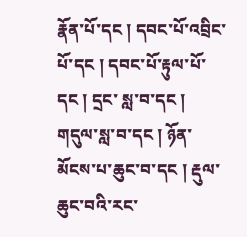རྣོན་པོ་དང ། དབང་པོ་འབྲིང་པོ་དང ། དབང་པོ་རྟུལ་པོ་དང ། དྲང་ སླ་བ་དང ། གདུལ་སླ་བ་དང ། ཉོན་མོངས་པ་ཆུང་བ་དང ། རྡུལ་ ཆུང་བའི་རང་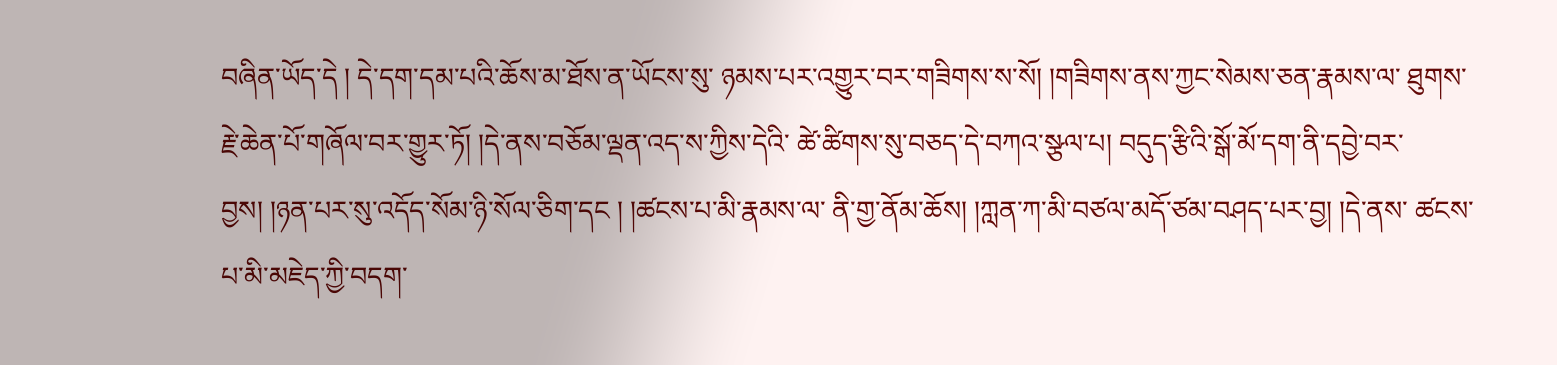བཞིན་ཡོད་དེ ། དེ་དག་དམ་པའི་ཆོས་མ་ཐོས་ན་ཡོངས་སུ་ ཉམས་པར་འགྱུར་བར་གཟིགས་ས་སོ། །གཟིགས་ནས་ཀྱང་སེམས་ཅན་རྣམས་ལ་ ཐུགས་རྗེ་ཆེན་པོ་གཞོལ་བར་གྱུར་ཏོ། །དེ་ནས་བཅོམ་ལྡན་འད་ས་ཀྱིས་དེའི་ ཚེ་ཚིགས་སུ་བཅད་དེ་བཀའ་སྩལ་པ། བདུད་རྩིའི་སྒོ་མོ་དག་ནི་དབྱེ་བར་ བྱས། །ཉན་པར་སུ་འདོད་སོམ་ཉི་སོལ་ཅིག་དང ། །ཚངས་པ་མི་རྣམས་ལ་ ནི་གྱ་ནོམ་ཆོས། །ཀླན་ཀ་མི་བཙལ་མདོ་ཙམ་བཤད་པར་བྱ། །དེ་ནས་ ཚངས་པ་མི་མཇེད་ཀྱི་བདག་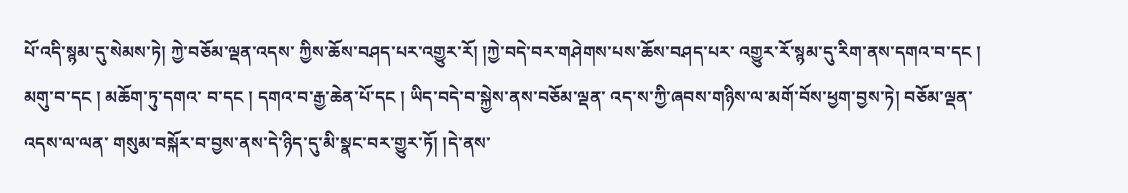པོ་འདི་སྙམ་དུ་སེམས་ཏེ། ཀྱེ་བཅོམ་ལྡན་འདས་ ཀྱིས་ཆོས་བཤད་པར་འགྱུར་རོ། །ཀྱེ་བདེ་བར་གཤེགས་པས་ཆོས་བཤད་པར་ འགྱུར་རོ་སྙམ་དུ་རིག་ནས་དགའ་བ་དང ། མགུ་བ་དང ། མཆོག་ཏུ་དགའ་ བ་དང ། དགའ་བ་རྒྱ་ཆེན་པོ་དང ། ཡིད་བདེ་བ་སྐྱེས་ནས་བཅོམ་ལྡན་ འད་ས་ཀྱི་ཞབས་གཉིས་ལ་མགོ་བོས་ཕྱག་བྱས་ཏེ། བཅོམ་ལྡན་འདས་ལ་ལན་ གསུམ་བསྐོར་བ་བྱས་ནས་དེ་ཉིད་དུ་མི་སྣང་བར་གྱུར་ཏོ། །དེ་ནས་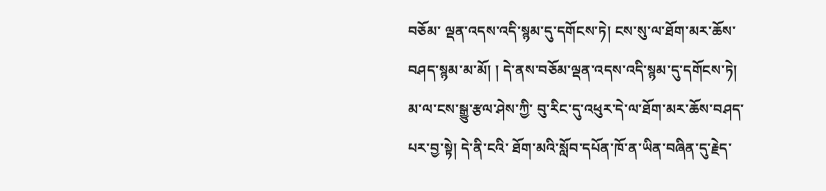བཅོམ་ ལྡན་འདས་འདི་སྙམ་དུ་དགོངས་ཏེ། ངས་སུ་ལ་ཐོག་མར་ཆོས་བཤད་སྙམ་མ་མོ། ། དེ་ནས་བཅོམ་ལྡན་འདས་འདི་སྙམ་དུ་དགོངས་ཏེ། མ་ལ་ངས་སྒྱུ་རྩལ་ཤེས་ཀྱི་ བུ་རིང་དུ་འཕུར་དེ་ལ་ཐོག་མར་ཆོས་བཤད་པར་བྱ་སྟེ། དེ་ནི་ངའི་ ཐོག་མའི་སློབ་དཔོན་ཁོ་ན་ཡིན་བཞིན་དུ་རྗེད་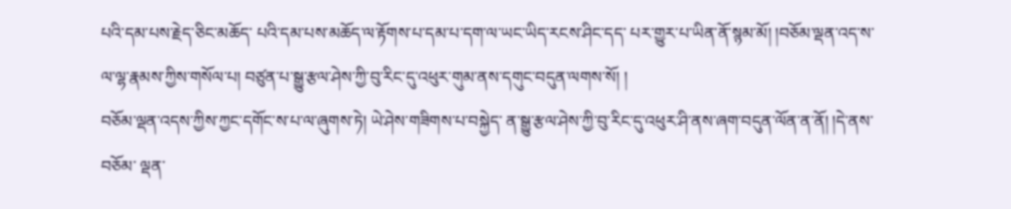པའི་དམ་པས་རྗེད་ཅིང་མཆོད་ པའི་དམ་པས་མཆོད་ལ་རྟོགས་པ་དམ་པ་དག་ལ་ཡང་ཡིད་རངས་ཤིང་དད་ པར་གྱུར་པ་ཡིན་ནོ་སྙམ་མོ། །བཅོམ་ལྡན་འད་ས་ལ་ལྷ་རྣམས་ཀྱིས་གསོལ་པ། བཙུན་པ་སྒྱུ་རྩལ་ཤེས་ཀྱི་བུ་རིང་དུ་འཕུར་གུམ་ནས་དགུང་བདུན་ལགས་སོ། །
བཅོམ་ལྡན་འདས་ཀྱིས་ཀྱང་དགོང་ས་པ་ལ་ཞུགས་ཏེ། ཡེ་ཤེས་གཟིགས་པ་བསྐྱེད་ ན་སྒྱུ་རྩལ་ཤེས་ཀྱི་བུ་རིང་དུ་འཕུར་ཤི་ནས་ཞག་བདུན་ལོན་ན་ནོ། །དེ་ནས་བཅོམ་ ལྡན་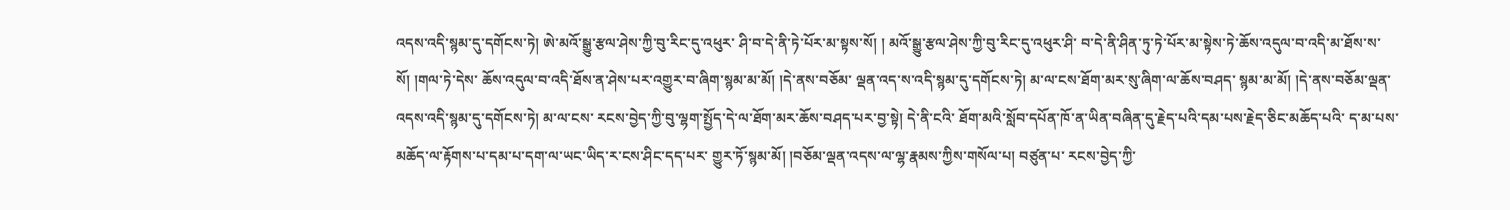འདས་འདི་སྙམ་དུ་དགོངས་ཏེ། ཨེ་མའོ་སྒྱུ་རྩལ་ཤེས་ཀྱི་བུ་རིང་དུ་འཕུར་ ཤི་བ་དེ་ནི་ཏེ་པོར་མ་སྟས་སོ། ། མའོ་སྒྱུ་རྩལ་ཤེས་ཀྱི་བུ་རིང་དུ་འཕུར་ཤི་ བ་དེ་ནི་ཤིན་ཏུ་ཏེ་པོར་མ་སྟེས་ཏེ་ཆོས་འདུལ་བ་འདི་མ་ཐོས་ས་སོ། །གལ་ཏེ་དེས་ ཆོས་འདུལ་བ་འདི་ཐོས་ན་ཤེས་པར་འགྱུར་བ་ཞིག་སྙམ་མ་མོ། །དེ་ནས་བཅོམ་ ལྡན་འད་ས་འདི་སྙམ་དུ་དགོངས་ཏེ། མ་ལ་ངས་ཐོག་མར་སུ་ཞིག་ལ་ཆོས་བཤད་ སྙམ་མ་མོ། །དེ་ནས་བཅོམ་ལྡན་འདས་འདི་སྙམ་དུ་དགོངས་ཏེ། མ་ལ་ངས་ རངས་བྱེད་ཀྱི་བུ་ལྷག་སྤྱོད་དེ་ལ་ཐོག་མར་ཆོས་བཤད་པར་བྱ་སྟེ། དེ་ནི་ངའི་ ཐོག་མའི་སློབ་དཔོན་ཁོ་ན་ཡིན་བཞིན་དུ་རྗེད་པའི་དམ་པས་རྗེད་ཅིང་མཆོད་པའི་ ད་མ་པས་མཆོད་ལ་རྟོགས་པ་དམ་པ་དག་ལ་ཡང་ཡིད་ར་ངས་ཤིང་དད་པར་ གྱུར་ཏོ་སྙམ་མོ། །བཅོམ་ལྡན་འདས་ལ་ལྷ་རྣམས་ཀྱིས་གསོལ་པ། བཙུན་པ་ རངས་བྱེད་ཀྱི་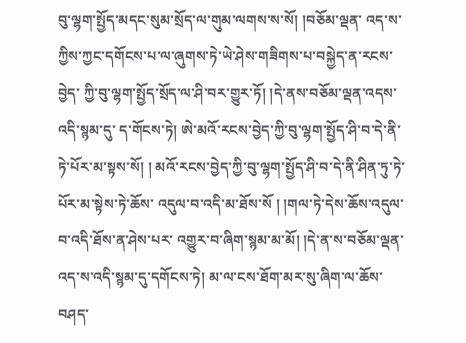བུ་ལྷག་སྤྱོད་མདང་སུམ་སྲོད་ལ་གུམ་ལགས་ས་སོ། །བཅོམ་ལྡན་ འད་ས་ཀྱིས་ཀྱང་དགོངས་པ་ལ་ཞུགས་ཏེ་ཡེ་ཤེས་གཟིགས་པ་བསྐྱེད་ན་རངས་བྱེད་ ཀྱི་བུ་ལྷག་སྤྱོད་སྲོད་ལ་ཤི་བར་གྱུར་ཏོ། །དེ་ནས་བཅོམ་ལྡན་འདས་འདི་སྙམ་དུ་ ད་གོངས་ཏེ། ཨེ་མའོ་རངས་བྱེད་ཀྱི་བུ་ལྷག་སྤྱོད་ཤི་བ་དེ་ནི་ཏེ་པོར་མ་སྟས་སོ། ། མའོ་རངས་བྱེད་ཀྱི་བུ་ལྷག་སྤྱོད་ཤི་བ་དེ་ནི་ཤིན་ཏུ་ཏེ་པོར་མ་སྟེས་ཏེ་ཆོས་ འདུལ་བ་འདི་མ་ཐོས་སོ ། །གལ་ཏེ་དེས་ཆོས་འདུལ་བ་འདི་ཐོས་ན་ཤེས་པར་ འགྱུར་བ་ཞིག་སྙམ་མ་མོ། །དེ་ན་ས་བཅོམ་ལྡན་འད་ས་འདི་སྙམ་དུ་དགོངས་ཏེ། མ་ལ་ངས་ཐོག་མར་སུ་ཞིག་ལ་ཆོས་བཤད་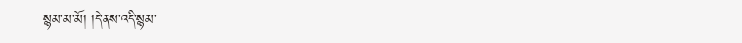སྙམ་མ་མོ། །དེ་ནས་འདི་སྙམ་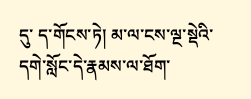དུ་ ད་གོངས་ཏེ། མ་ལ་ངས་ལྔ་སྡེའི་དགེ་སློང་དེ་རྣམས་ལ་ཐོག་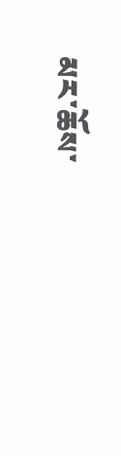མར་ཆོས་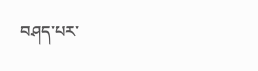བཤད་པར་